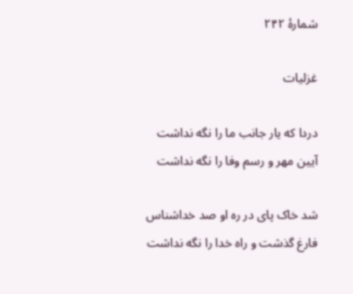شمارهٔ ۲۴۲

غزلیات

دردا که یار جانب ما را نگه نداشت
آیین مهر و رسم وفا را نگه نداشت

شد خاک پای در ره او صد خداشناس
فارغ گذشت و راه خدا را نگه نداشت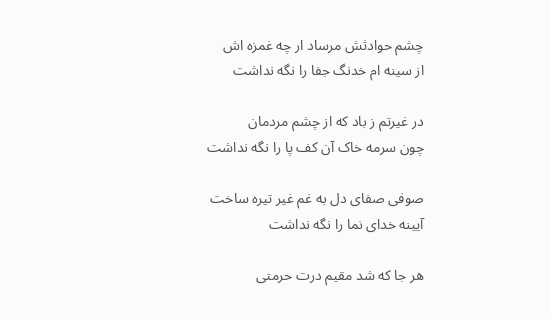چشم حوادثش مرساد ار چه غمزه اش
از سینه ام خدنگ جفا را نگه نداشت

در غیرتم ز باد که از چشم مردمان
چون سرمه خاک آن کف پا را نگه نداشت

صوفی صفای دل به غم غیر تیره ساخت
آیینه خدای نما را نگه نداشت

هر جا که شد مقیم درت حرمتی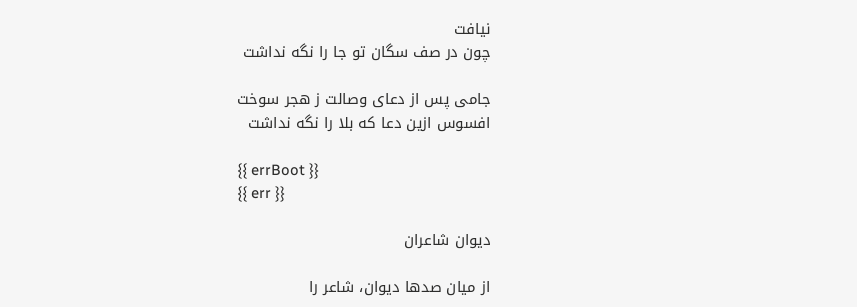نیافت
چون در صف سگان تو جا را نگه نداشت

جامی پس از دعای وصالت ز هجر سوخت
افسوس ازین دعا که بلا را نگه نداشت

{{ errBoot }}
{{ err }}

دیوان شاعران

از میان صدها دیوان، شاعر را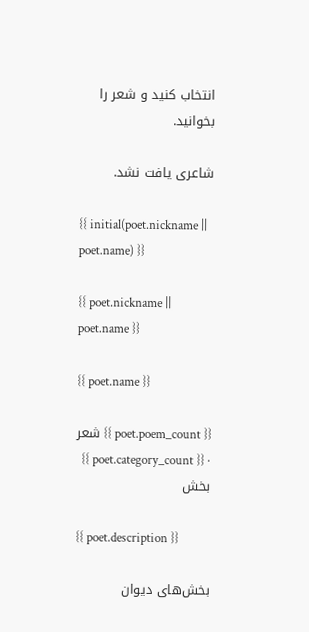انتخاب کنید و شعر را بخوانید.

شاعری یافت نشد.

{{ initial(poet.nickname || poet.name) }}

{{ poet.nickname || poet.name }}

{{ poet.name }}

{{ poet.poem_count }} شعر · {{ poet.category_count }} بخش

{{ poet.description }}

بخش‌های دیوان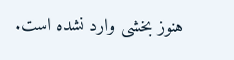هنوز بخشی وارد نشده است.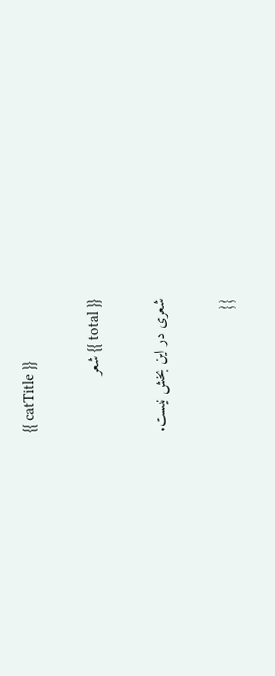{{ catTitle }}

{{ total }} شعر

شعری در این بخش نیست.

{{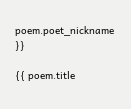poem.poet_nickname }}

{{ poem.title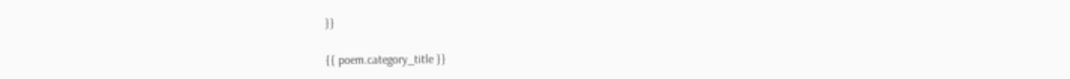}}

{{ poem.category_title }}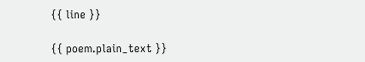{{ line }}

{{ poem.plain_text }}